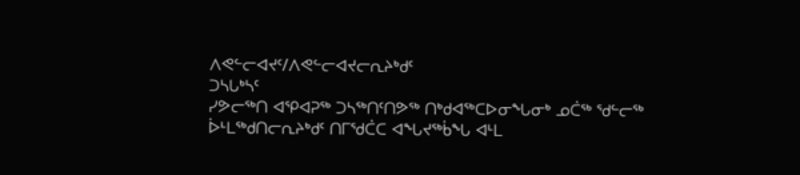ᐱᕙᓪᓕᐊᔪᑦ/ᐱᕙᓪᓕᐊᔪᓕᕆᔨᒃᑯᑦ
ᑐᓴᒐᒃᓴᑦ
ᓯᕗᓕᖅᑎ ᐊᕿᐊᕈᖅ ᑐᓴᖅᑎᑦᑎᕗᖅ ᑎᒃᑯᐊᖅᑕᐅᓂᖓᓂᒃ ᓄᑖᖅ ᖁᓪᓕᖅ ᐆᒻᒪᖅᑯᑎᓕᕆᔨᒃᑯᑦ ᑎᒥᖁᑖᑕ ᐊᖓᔪᖅᑳᖓ ᐊᒻᒪ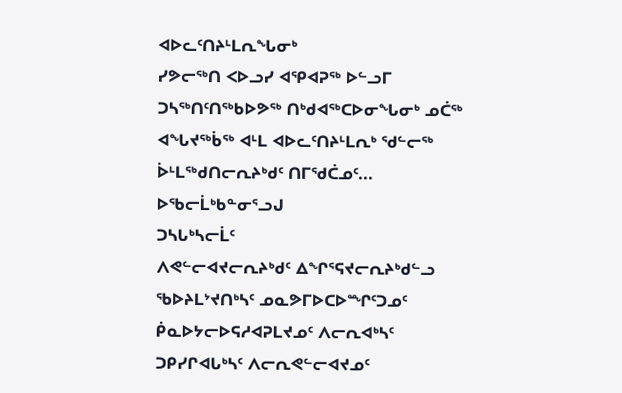ᐊᐅᓚᑦᑎᔨᒻᒪᕆᖓᓂᒃ
ᓯᕗᓕᖅᑎ ᐸᐅᓗᓯ ᐊᕿᐊᕈᖅ ᐅᓪᓗᒥ ᑐᓴᖅᑎᑦᑎᖅᑲᐅᕗᖅ ᑎᒃᑯᐊᖅᑕᐅᓂᖓᓂᒃ ᓄᑖᖅ ᐊᖓᔪᖅᑳᖅ ᐊᒻᒪ ᐊᐅᓚᑦᑎᔨᒻᒪᕆᒃ ᖁᓪᓕᖅ ᐆᒻᒪᖅᑯᑎᓕᕆᔨᒃᑯᑦ ᑎᒥᖁᑖᓄᑦ...
ᐅᖃᓕᒫᒃᑲᓐᓂᕐᓗᒍ
ᑐᓴᒐᒃᓴᓕᒫᑦ
ᐱᕙᓪᓕᐊᔪᓕᕆᔨᒃᑯᑦ ᐃᖏᕐᕋᔪᓕᕆᔨᒃᑯᓪᓗ
ᖃᐅᔨᒪᔾᔪᑎᒃᓴᑦ ᓄᓇᕗᒥᐅᑕᐅᙱᑦᑐᓄᑦ ᑮᓇᐅᔭᓕᐅᕋᓱᐊᕈᒪᔪᓄᑦ ᐱᓕᕆᐊᒃᓴᑦ
ᑐᑭᓯᒋᐊᒐᒃᓴᑦ ᐱᓕᕆᕙᓪᓕᐊᔪᓄᑦ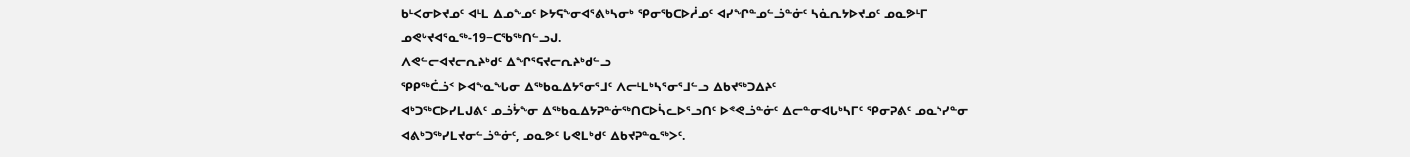ᑲᒻᐸᓂᐅᔪᓄᑦ ᐊᒻᒪ ᐃᓄᖕᓄᑦ ᐅᔭᕋᖕᓂᐊᕐᕕᒃᓴᓂᒃ ᕿᓂᖃᑕᐅᓲᓄᑦ ᐊᓯᖏᓐᓄᓪᓘᓐᓃᑦ ᓴᓈᕆᔭᐅᔪᓄᑦ ᓄᓇᕗᒻᒥ ᓄᕙᒡᔪᐊᕐᓇᖅ-19−ᑕᖃᖅᑎᓪᓗᒍ.
ᐱᕙᓪᓕᐊᔪᓕᕆᔨᒃᑯᑦ ᐃᖏᕐᕋᔪᓕᕆᔨᒃᑯᓪᓗ
ᕿᑭᖅᑖᓘᑉ ᐅᐊᖕᓇᖓᓂ ᐃᖅᑲᓇᐃᔭᕐᓂᕐᒧᑦ ᐱᓕᒻᒪᒃᓴᕐᓂᕐᒧᓪᓗ ᐃᑲᔪᖅᑐᐃᔨᑦ
ᐊᒃᑐᖅᑕᐅᓯᒪᒍᕕᑦ ᓄᓘᔮᖕᓂ ᐃᖅᑲᓇᐃᔭᕈᓐᓃᖅᑎᑕᐅᓵᓚᐅᕐᓗᑎᑦ ᐅᕝᕙᓘᓐᓃᑦ ᐃᓕᓐᓂᐊᒐᒃᓴᒥᑦ ᕿᓂᕈᕕᑦ ᓄᓇᔅᓯᓐᓂ ᐊᕕᒃᑐᖅᓯᒪᔪᓂᓪᓘᓐᓃᑦ, ᓄᓇᕗᑦ ᒐᕙᒪᒃᑯᑦ ᐃᑲᔪᕈᓐᓇᖅᐳᑦ.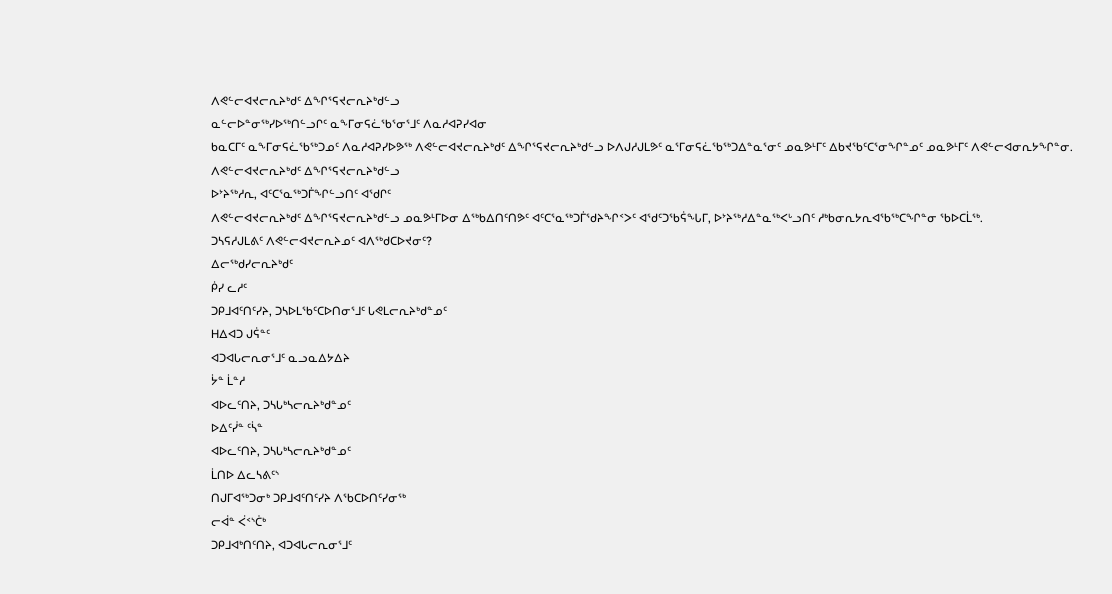ᐱᕙᓪᓕᐊᔪᓕᕆᔨᒃᑯᑦ ᐃᖏᕐᕋᔪᓕᕆᔨᒃᑯᓪᓗ
ᓇᓪᓕᐅᓐᓂᖅᓯᐅᖅᑎᓪᓗᒋᑦ ᓇᖕᒥᓂᕋᓛᖃᕐᓂᕐᒧᑦ ᐱᓇᓱᐊᕈᓯᐊᓂ
ᑲᓇᑕᒥᑦ ᓇᖕᒥᓂᕋᓛᖃᖅᑐᓄᑦ ᐱᓇᓱᐊᕈᓯᐅᕗᖅ ᐱᕙᓪᓕᐊᔪᓕᕆᔨᒃᑯᑦ ᐃᖏᕐᕋᔪᓕᕆᔨᒃᑯᓪᓗ ᐅᐱᒍᓱᒍᒪᕗᑦ ᓇᕐᒥᓂᕋᓛᖃᖅᑐᐃᓐᓇᕐᓂᑦ ᓄᓇᕗᒻᒥᑦ ᐃᑲᔪᖃᑦᑕᕐᓂᖏᓐᓄᑦ ᓄᓇᕗᒻᒥᑦ ᐱᕙᓪᓕᐊᓂᕆᔭᖏᓐᓂ.
ᐱᕙᓪᓕᐊᔪᓕᕆᔨᒃᑯᑦ ᐃᖏᕐᕋᔪᓕᕆᔨᒃᑯᓪᓗ
ᐅᔾᔨᖅᓱᕆ, ᐊᑦᑕᕐᓇᖅᑐᒦᖏᓪᓗᑎᑦ ᐊᖁᒋᑦ
ᐱᕙᓪᓕᐊᔪᓕᕆᔨᒃᑯᑦ ᐃᖏᕐᕋᔪᓕᕆᔨᒃᑯᓪᓗ ᓄᓇᕗᒻᒥᐅᓂ ᐃᖅᑲᐃᑎᑦᑎᕗᑦ ᐊᑦᑕᕐᓇᖅᑐᒦᖁᔨᖏᑉᐳᑦ ᐊᖁᑦᑐᖃᕌᖓᒥ, ᐅᔾᔨᖅᓱᐃᓐᓇᖅᐸᒡᓗᑎᑦ ᓱᒃᑲᓂᕆᔭᕆᐊᖃᖅᑕᖏᓐᓂ ᖃᐅᑕᒫᖅ.
ᑐᓴᕋᓱᒍᒪᕕᑦ ᐱᕙᓪᓕᐊᔪᓕᕆᔨᓄᑦ ᐊᐱᖅᑯᑕᐅᔪᓂᑦ?
ᐃᓕᖅᑯᓯᓕᕆᔨᒃᑯᑦ
ᑮᓯ ᓚᓱᑦ
ᑐᑭᒧᐊᑦᑎᑦᓯᔨ, ᑐᓴᐅᒪᖃᑦᑕᐅᑎᓂᕐᒧᑦ ᒐᕙᒪᓕᕆᔨᒃᑯᓐᓄᑦ
ᕼᐃᐊᑐ ᒍᕌᓐᑦ
ᐊᑐᐊᒐᓕᕆᓂᕐᒧᑦ ᓇᓗᓇᐃᔭᐃᔨ
ᔮᓐ ᒫᓐᓱ
ᐊᐅᓚᑦᑎᔨ, ᑐᓴᒐᒃᓴᓕᕆᔨᒃᑯᓐᓄᑦ
ᐅᐃᑦᓰᓐ ᑦᓵᓐ
ᐊᐅᓚᑦᑎᔨ, ᑐᓴᒐᒃᓴᓕᕆᔨᒃᑯᓐᓄᑦ
ᒫᑎᐅ ᐃᓚᓴᕕᑦᔅ
ᑎᒍᒥᐊᖅᑐᓂᒃ ᑐᑭᒧᐊᑦᑎᑦᓯᔨ ᐱᖃᑕᐅᑎᑦᓯᓂᖅ
ᓕᐋᓐ ᐹᑉᔅᑖᒃ
ᑐᑭᒧᐊᒃᑎᑦᑎᔨ, ᐊᑐᐊᒐᓕᕆᓂᕐᒧᑦ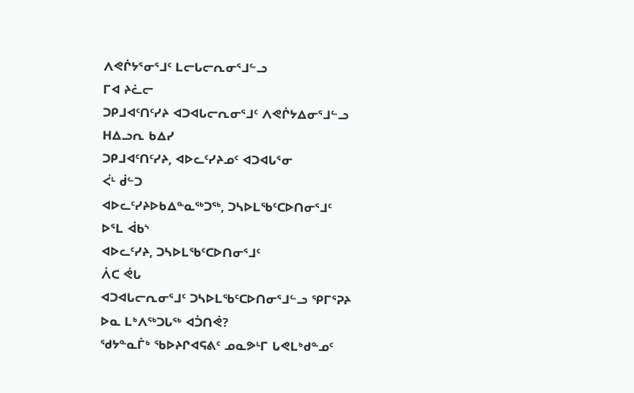ᐱᕙᒌᔭᕐᓂᕐᒧᑦ ᒪᓕᒐᓕᕆᓂᕐᒧᓪᓗ
ᒥᐊ ᔨᓛᓕ
ᑐᑭᒧᐊᑦᑎᑦᓯᔨ ᐊᑐᐊᒐᓕᕆᓂᕐᒧᑦ ᐱᕙᒌᔭᐃᓂᕐᒧᓪᓗ
ᕼᐃᓗᕆ ᑲᐃᓯ
ᑐᑭᒧᐊᑦᑎᑦᓯᔨ, ᐊᐅᓚᑦᓯᔨᓄᑦ ᐊᑐᐊᒐᕐᓂ
ᐹᒻ ᑰᓪᑐ
ᐊᐅᓚᑦᓯᔨᐅᑲᐃᓐᓇᖅᑐᖅ, ᑐᓴᐅᒪᖃᑦᑕᐅᑎᓂᕐᒧᑦ
ᐅᕐᒪ ᐋᑲᔅ
ᐊᐅᓚᑦᓯᔨ, ᑐᓴᐅᒪᖃᑦᑕᐅᑎᓂᕐᒧᑦ
ᐲᑕ ᕚᒐ
ᐊᑐᐊᒐᓕᕆᓂᕐᒧᑦ ᑐᓴᐅᒪᖃᑦᑕᐅᑎᓂᕐᒧᓪᓗ ᕿᒥᕐᕈᔨ
ᐅᓇ ᒪᒃᐱᖅᑐᒐᖅ ᐊᑑᑎᕚ?
ᖁᔭᓐᓇᒦᒃ ᖃᐅᔨᒋᐊᕋᕕᑦ ᓄᓇᕗᒻᒥ ᒐᕙᒪᒃᑯᓐᓄᑦ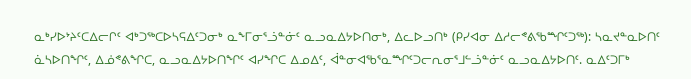ᓇᒃᓯᐅᔾᔨᑦᑕᐃᓕᒋᑦ ᐊᒃᑐᖅᑕᐅᓴᕋᐃᑦᑐᓂᒃ ᓇᖕᒥᓂᕐᓘᓐᓃᑦ ᓇᓗᓇᐃᔭᐅᑎᓂᒃ, ᐃᓚᐅᓗᑎᒃ (ᑭᓯᐊᓂ ᐃᓱᓕᕝᕕᖃᙱᑦᑐᖅ): ᓴᓇᔪᓐᓇᐅᑎᑦ ᓈᓴᐅᑎᖏᑦ, ᐃᓅᕝᕕᖏᑕ, ᓇᓗᓇᐃᔭᐅᑎᖏᑦ ᐊᓯᖏᑕ ᐃᓄᐃᑦ, ᐋᓐᓂᐊᖃᕐᓇᙱᑦᑐᓕᕆᓂᕐᒧᓪᓘᓐᓃᑦ ᓇᓗᓇᐃᔭᐅᑎᑦ. ᓇᐃᑦᑐᒥᒃ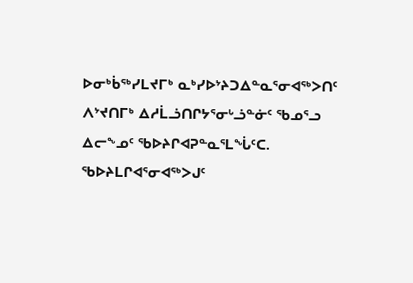ᐅᓂᒃᑳᖅᓯᒪᔪᒥᒃ ᓇᒃᓯᐅᔾᔨᑐᐃᓐᓇᕐᓂᐊᖅᐳᑎᑦ ᐱᔾᔪᑎᒥᒃ ᐃᓱᒫᓘᑎᒋᔭᕐᓂᒡᓘᓐᓃᑦ ᖃᓄᕐᓗ ᐃᓕᖕᓄᑦ ᖃᐅᔨᒋᐊᕈᓐᓇᕐᒪᖔᑦᑕ. ᖃᐅᔨᒪᒋᐊᕐᓂᐊᖅᐳᒍᑦ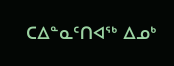ᑕᐃᓐᓇᑦᑎᐊᖅ ᐃᓄᒃ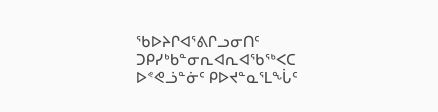ᖃᐅᔨᒋᐊᕐᕕᒋᓗᓂᑎᑦ ᑐᑭᓯᒃᑲᓐᓂᕆᐊᕆᐊᖃᖅᐸᑕ ᐅᕝᕙᓘᓐᓃᑦ ᑭᐅᔪᓐᓇᕐᒪᖔᑦ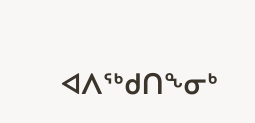ᐊᐱᖅᑯᑎᖕᓂᒃ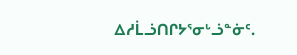ᐃᓱᒫᓘᑎᒋᔭᕐᓂᒡᓘᓐᓃᑦ.